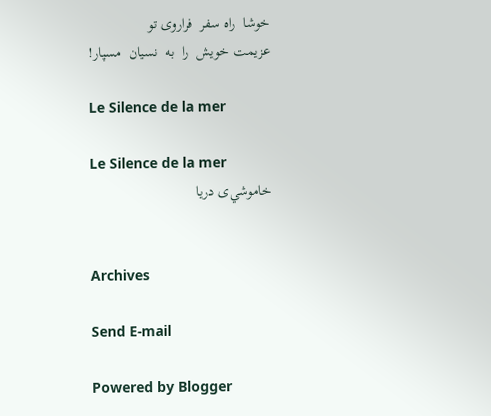خوشا  راه سفر  فراروی تو
عزيمت خويش  را  به  نسيان  مسپار!

Le Silence de la mer

Le Silence de la mer
خاموشي‌ی دریا


Archives

Send E-mail

Powered by Blogger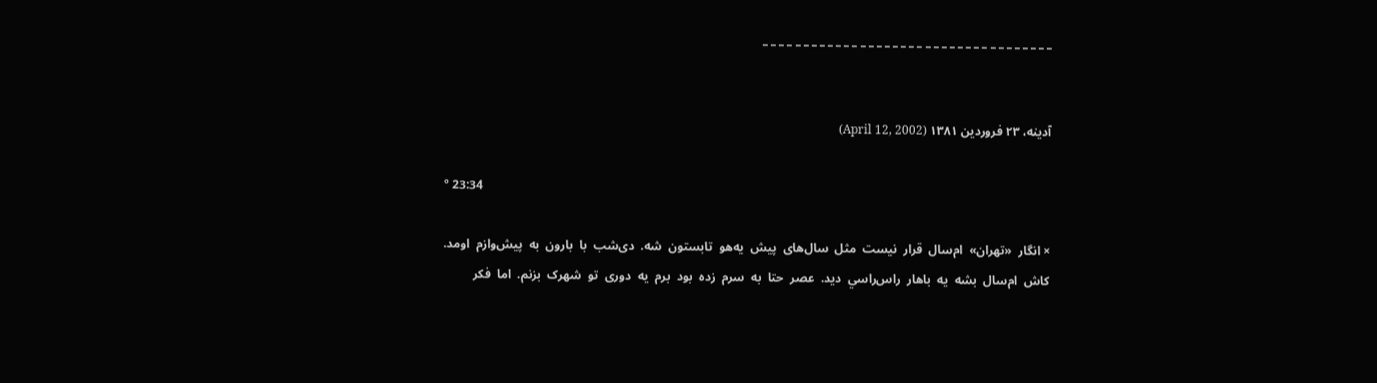_ _ _ _ _ _ _ _ _ _ _ _ _ _ _ _ _ _ _ _ _ _ _ _ _ _ _ _ _ _ _ _ _ _ _ _


آدينه، ۲۳ فروردين ۱۳۸۱ (April 12, 2002)

º 23:34

× انگار  «تهران»  ام‌سال  قرار  نيست  مثل  سال‌های  پيش  يه‌هو  تابستون  شه.  دی‌شب  با  بارون  به  پيش‌وازم  اومد.  کاش  ام‌سال  بشه  يه  باهار  راس‌راسي  ديد.  عصر  حتا  به  سرم  زده  بود  برم  يه  دوری  تو  شهرک  بزنم.  اما  فکر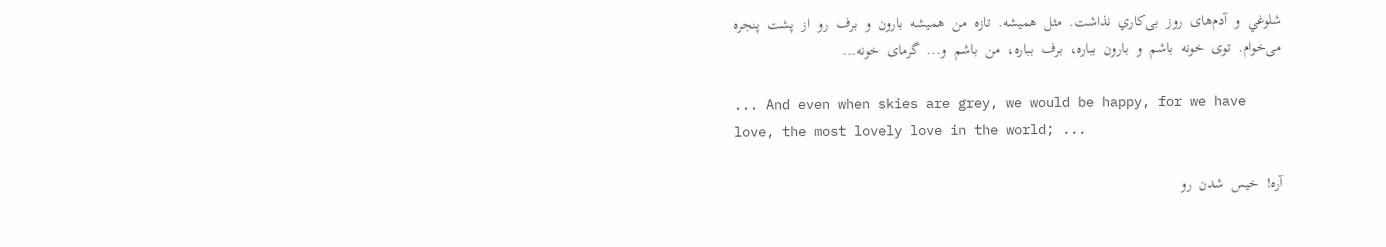شلوغي  و  آدم‌های  روز  بی‌کاري  نذاشت.  مثل  هميشه.  تازه  من  هميشه  بارون  و  برف  رو  از  پشت  پنجره  می‌خوام.  توی  خونه‌  باشم  و  بارون  بباره،  برف  بباره،  من  باشم  و...  گرمای  خونه...

... And even when skies are grey, we would be happy, for we have love, the most lovely love in the world; ...

آره!  خيس  شدن  رو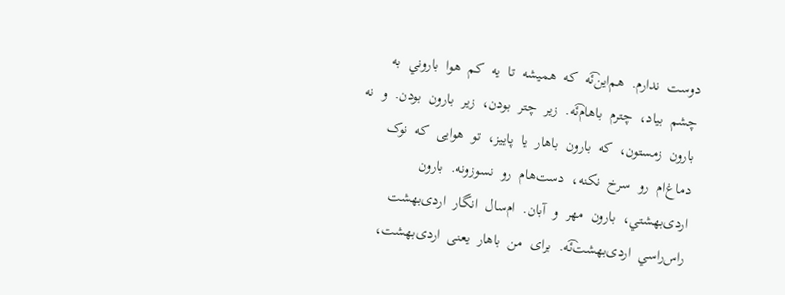دوست  ندارم.  هم‌اين⁀ئه  که  هميشه  تا  يه  کم  هوا  باروني  به  چشم  بياد،  چترم  باهام⁀ئه.  زير  چتر  بودن،  زير  بارون  بودن.  و  نه  بارون  زمستون،  که  بارون  باهار  يا  پاييز،  تو  هوايی  که  نوک  دماغ‌ام  رو  سرخ  نکنه،  دست‌هام  رو  نسوزونه.  بارون  اردی‌بهشتي،  بارون  مهر  و  آبان.  ام‌سال  انگار  اردی‌بهشت  راس‌راسي  اردی‌بهشت⁀ئه.  برای  من  باهار  يعنی  اردی‌بهشت،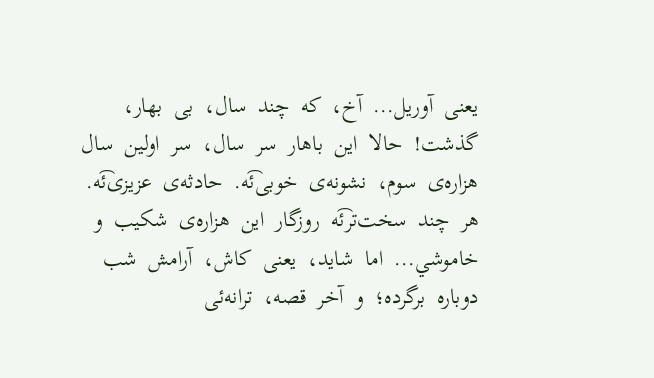يعنی  آوريل...  آخ،  که  چند  سال،  بی  بهار،  گذشت!  حالا  اين  باهار  سر  سال،  سر  اولين  سال  هزاره‌ی  سوم،  نشونه‌ی  خوبی⁀ئه.  حادثه‌ی  عزيزی⁀ئه.  هر  چند  سخت‌تر⁀ئه  روزگار  اين  هزاره‌ی  شکيب  و  خاموشي...  اما  شايد،  يعنی  کاش،  آرامش  شب  دوباره  برگرده؛  و  آخر  قصه،  ترانه‌ئی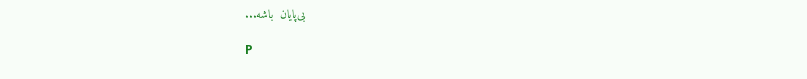بی‌پايان  باشه...

P